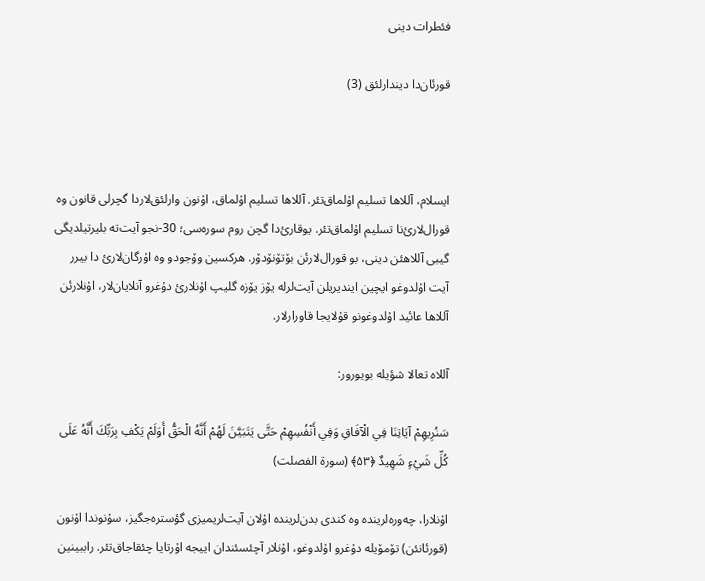فئطرات دینی

قورئان‌دا دیندارلئق (3)



ایسلام، آللاها تسلیم اۇلماق‌تئر. آللاها تسلیم اۇلماق، اۇنون وارلئق‌لاردا گچرلی قانون وە قورال‌لارئ‌نا تسلیم اۇلماق‌تئر. یوقارئ‌دا گچن روم سورەسی؛ 30-نجو آیت‌تە بلیرتیلدیگی گیبی آللاهئن دینی، بو قورال‌لارئن بۆتۆنۆدۆر. هرکسین وۆجودو وە اۇرگان‌لارئ دا بیرر آیت اۇلدوغو ایچین ایندیریلن آیت‌لرلە یۆز یۆزە گلیپ اۇنلارئ دۇغرو آنلایان‌لار، اۇنلارئن آللاها عائید اۇلدوغونو قۇلایجا قاورارلار.

آللاە تعالا شؤیلە بویورور:

سَنُرِيهِمْ آيَاتِنَا فِي الْآفَاقِ وَفِي أَنْفُسِهِمْ حَتَّى يَتَبَيَّنَ لَهُمْ أَنَّهُ الْحَقُّ أَوَلَمْ يَكْفِ بِرَبِّكَ أَنَّهُ عَلَى كُلِّ شَيْءٍ شَهِيدٌ ﴿۵۳﴾ (سورة الفصلت)

اۇنلارا، چەورەلریندە وە کندی بدن‌لریندە اۇلان آیت‌لریمیزی گؤسترەجگیز، سۇنوندا اۇنون (قورئانئن) تۆمۆیلە دۇغرو اۇلدوغو، اۇنلار آچئسئندان اییجە اۇرتایا چئقاجاق‌تئر. راببینین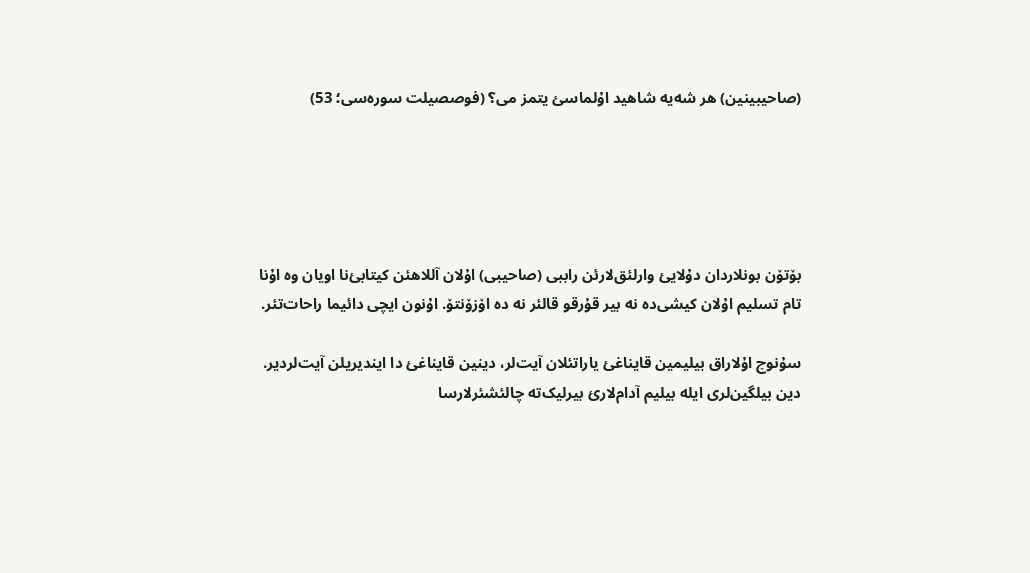(صاحیبینین) هر شەیە شاهید اۇلماسئ یتمز می؟ (فوصصیلت سورەسی؛ 53)





بۆتۆن بونلاردان دۇلایئ وارلئق‌لارئن راببی (صاحیبی) اۇلان آللاهئن کیتابئ‌نا اویان وە اۇنا تام تسلیم اۇلان کیشی‌دە نە بیر قۇرقو قالئر نە دە اۆزۆنتۆ. اۇنون ایچی دائیما راحات‌تئر.

سۇنوچ اۇلاراق بیلیمین قایناغئ یاراتئلان آیت‌لر، دینین قایناغئ دا ایندیریلن آیت‌لردیر. دین بیلگین‌لری ایلە بیلیم آدام‌لارئ بیرلیک‌تە چالئشئرلارسا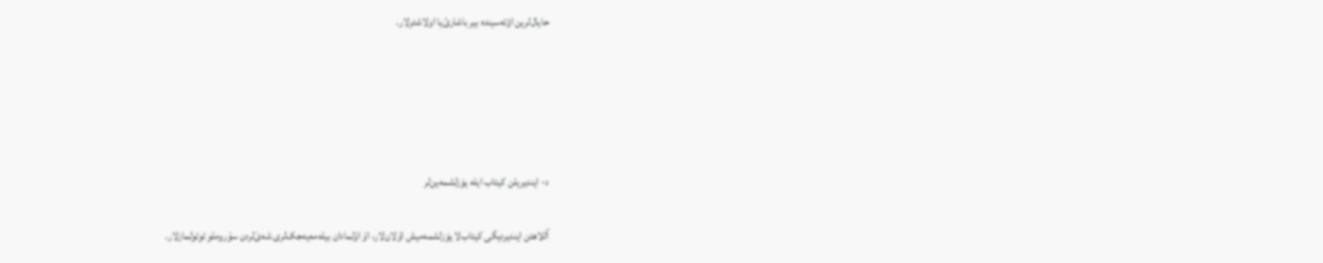حایال‌لرین اؤتەسیندە بیر باشارئ‌یا اولاشئرلار.





د- ایندیریلن کیتاب ایلە یۆزلشمەین‌لر

آللاهئن ایندیردیگی کیتاب‌لا یۆزلشمەمیش اۇلان‌لار، اۇ اۇلمادان بیلەمەیەجک‌لری شەێ‌لردن سۇروملو توتولمازلار.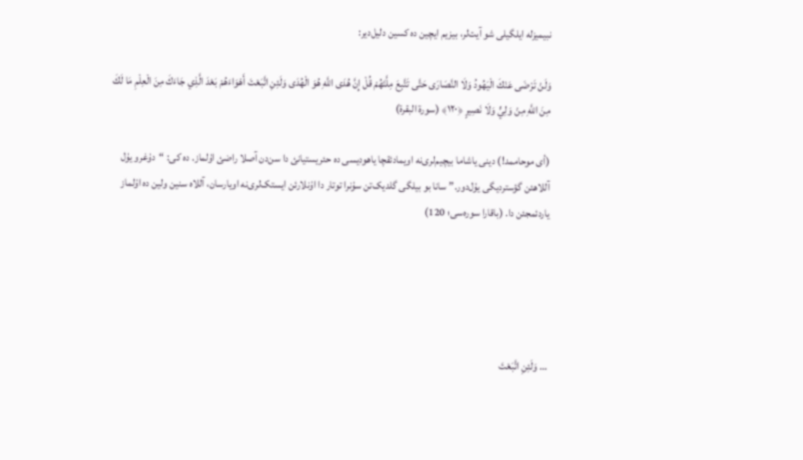نبیمیزلە ایلگیلی شو آیت‌لر، بیزیم ایچین دە کسین دلیل‌دیر:

وَلَنْ تَرْضَى عَنْكَ الْيَهُودُ وَلَا النَّصَارَى حَتَّى تَتَّبِعَ مِلَّتَهُمْ قُلْ إِنَّ هُدَى اللَّهِ هُوَ الْهُدَى وَلَئِنِ اتَّبَعْتَ أَهْوَاءَهُمْ بَعْدَ الَّذِي جَاءَكَ مِنَ الْعِلْمِ مَا لَكَ مِنَ اللَّهِ مِنْ وَلِيٍّ وَلَا نَصِيرٍ ﴿۱۲۰﴾ (سورة البقرة)

(أی موحاممد!) دینی یاشاما بیچیم‌لری‌نە اویمادئقچا یاهودیسی دە حئریستیانئ دا سن‌دن آصلا راضئ اۇلماز. دە کی: “دۇغرو یۇل آللاهئن گؤستردیگی یۇل‌دور.” سانا بو بیلگی گلدیک‌تن سۇنرا توتار دا اۇنلارئن ایستک‌لری‌نە اویارسان، آللاە سنین ولین دە اۇلماز یاردئمجئن دا. (باقارا سورەسی؛ 120)





… وَلَئِنِ اتَّبَعْتَ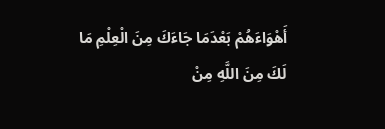أَهْوَاءَهُمْ بَعْدَمَا جَاءَكَ مِنَ الْعِلْمِ مَا لَكَ مِنَ اللَّهِ مِنْ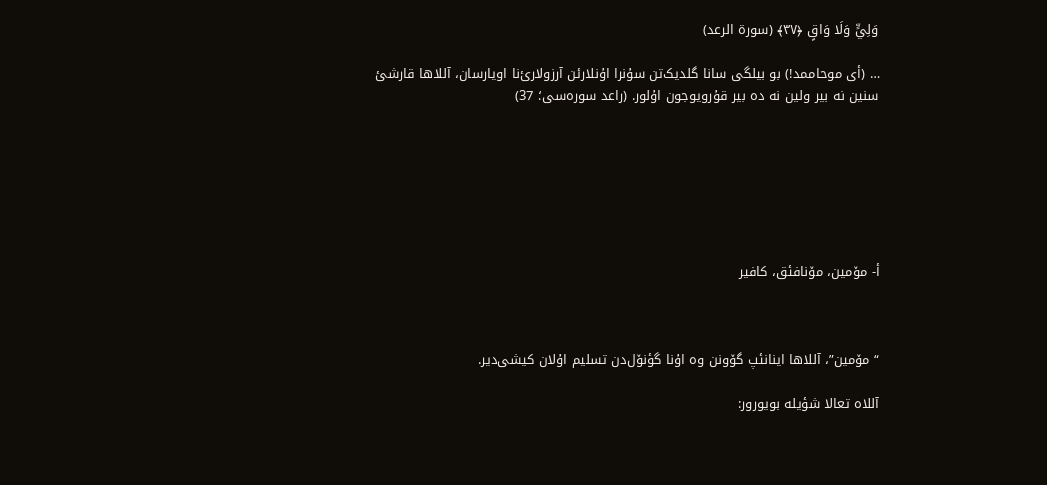وَلِيٍّ وَلَا وَاقٍ ﴿۳۷﴾ (سورة الرعد)

… (أی موحاممد!) بو بیلگی سانا گلدیک‌تن سۇنرا اۇنلارئن آرزولارئ‌نا اویارسان، آللاها قارشئ سنین نە بیر ولین نە دە بیر قۇرویوجون اۇلور. (راعد سورەسی؛ 37)







أ- مۆمین، مۆنافئق، کافیر



“مۆمین”، آللاها اینانئپ گۆونن وە اۇنا گؤنۆل‌دن تسلیم اۇلان کیشی‌دیر.

آللاە تعالا شؤیلە بویورور: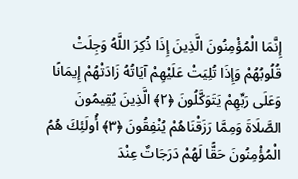إِنَّمَا الْمُؤْمِنُونَ الَّذِينَ إِذَا ذُكِرَ اللَّهُ وَجِلَتْ قُلُوبُهُمْ وَإِذَا تُلِيَتْ عَلَيْهِمْ آيَاتُهُ زَادَتْهُمْ إِيمَانًا وَعَلَى رَبِّهِمْ يَتَوَكَّلُونَ ﴿۲﴾ الَّذِينَ يُقِيمُونَ الصَّلَاةَ وَمِمَّا رَزَقْنَاهُمْ يُنْفِقُونَ ﴿۳﴾ أُولَئِكَ هُمُ الْمُؤْمِنُونَ حَقًّا لَهُمْ دَرَجَاتٌ عِنْدَ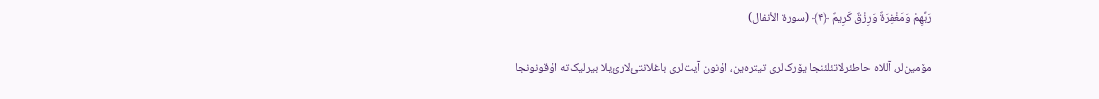رَبِّهِمْ وَمَغْفِرَةٌ وَرِزْقٌ كَرِيمٌ ﴿۴﴾ (سورة الأنفال)

مۆمین‌لر، آللاە حاطئرلاتئلئنجا یۆرک‌لری تیترەین، اۇنون آیت‌لری باغلانتئ‌لارئ‌یلا بیرلیک‌تە اۇقونونجا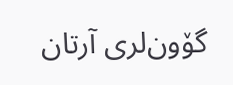گۆون‌لری آرتان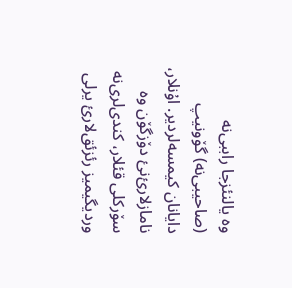وە یالنئزجا راببی‌نە (صاحیبی‌نە) گۆونیپ دایانان کیمسەلردیر. اۇنلار، نامازلارئ‌نئ دۆزگۆن وە سۆرکلی قئلار، کندی‌لری‌نە وردیگیمیز رئزئق‌لارئ یرلی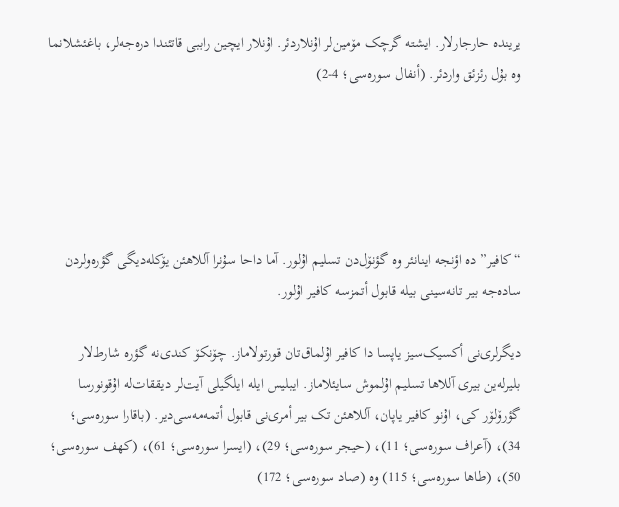یریندە حارجارلار. ایشتە گرچک مۆمین‌لر اۇنلاردئر. اۇنلار ایچین راببی قاتئندا درەجەلر، باغئشلانما وە بۇل رئزئق واردئر. (أنفال سورەسی؛ 4-2)





“کافیر” دە اؤنجە اینانئر وە گؤنۆل‌دن تسلیم اۇلور. آما داحا سۇنرا آللاهئن یۆکلەدیگی گؤرەولردن سادەجە بیر تانەسینی بیلە قابول أتمزسە کافیر اۇلور.

دیگرلری‌نی أکسیک‌سیز یاپسا دا کافیر اۇلماق‌تان قورتولاماز. چۆنکۆ کندی‌نە گؤرە شارط‌لار بلیرلەین بیری آللاها تسلیم اۇلموش سایئلاماز. ایبلیس ایلە ایلگیلی آیت‌لر دیققات‌لە اۇقونورسا گؤرۆلۆر کی، اۇنو کافیر یاپان، آللاهئن تک بیر أمری‌نی قابول أتمەمەسی‌دیر. (باقارا سورەسی؛ 34)، (آعراف سورەسی؛ 11)، (حیجر سورەسی؛ 29)، (ایسرا سورەسی؛ 61)، (کهف سورەسی؛ 50)، (طاها سورەسی؛ 115) وە (صاد سورەسی؛ 172)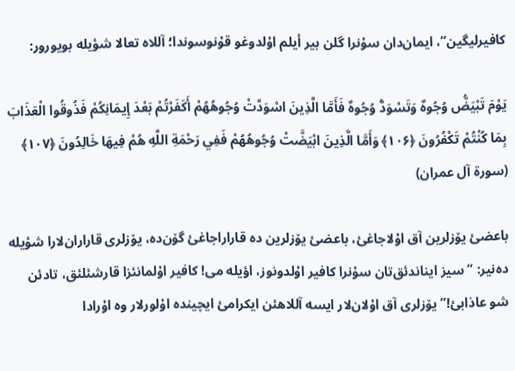کافیرلیگین“، ایمان‌دان سۇنرا گلن بیر أیلم اۇلدوغو قۇنوسوندا؛ آللاە تعالا شؤیلە بویورور:

يَوْمَ تَبْيَضُّ وُجُوهٌ وَتَسْوَدُّ وُجُوهٌ فَأَمَّا الَّذِينَ اسْوَدَّتْ وُجُوهُهُمْ أَكَفَرْتُمْ بَعْدَ إِيمَانِكُمْ فَذُوقُوا الْعَذَابَ بِمَا كُنْتُمْ تَكْفُرُونَ ﴿۱۰۶﴾ وَأَمَّا الَّذِينَ ابْيَضَّتْ وُجُوهُهُمْ فَفِي رَحْمَةِ اللَّهِ هُمْ فِيهَا خَالِدُونَ ﴿۱۰۷﴾ (سورة آل عمران)

باعضئ یۆزلرین آق اۇلاجاغئ، باعضئ یۆزلرین دە قاراراجاغئ گۆن‌دە، یۆزلری قاراران‌لارا شؤیلە دەنیر: “سیز ایناندئق‌تان سۇنرا کافیر اۇلدونوز، اؤیلە می! کافیر اۇلمانئزا قارشئلئق، تادئن شو عاذابئ!” یۆزلری آق اۇلان‌لار ایسە آللاهئن ایکرامئ ایچیندە اۇلورلار وە اۇرادا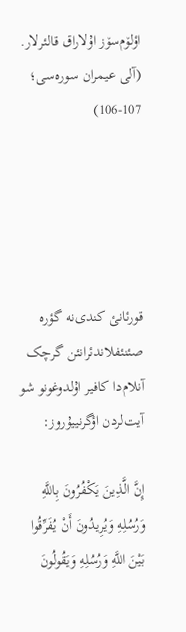اؤلۆم‌سۆز اۇلاراق قالئرلار. (آلی عیمران سورەسی؛ 107-106)





قورئانئ کندی‌نە گؤرە صئنئفلاندئرانئن گرچک آنلام‌دا کافیر اۇلدوغونو شو آیت‌لردن اؤگرنییۇروز:

إِنَّ الَّذِينَ يَكْفُرُونَ بِاللَّهِ وَرُسُلِهِ وَيُرِيدُونَ أَنْ يُفَرِّقُوا بَيْنَ اللَّهِ وَرُسُلِهِ وَيَقُولُونَ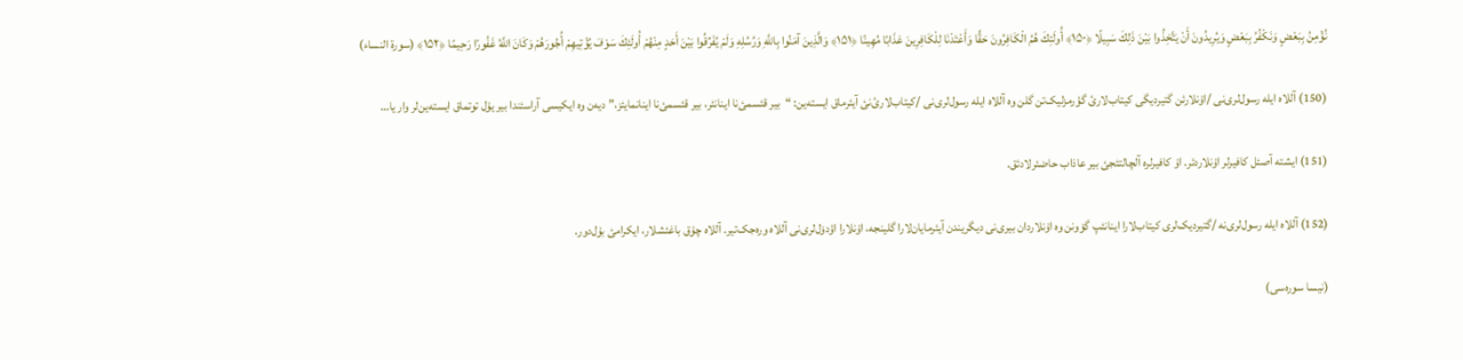نُؤْمِنُ بِبَعْضٍ وَنَكْفُرُ بِبَعْضٍ وَيُرِيدُونَ أَنْ يَتَّخِذُوا بَيْنَ ذَلِكَ سَبِيلًا ﴿۱۵۰﴾ أُولَئِكَ هُمُ الْكَافِرُونَ حَقًّا وَأَعْتَدْنَا لِلْكَافِرِينَ عَذَابًا مُهِينًا ﴿۱۵۱﴾ وَالَّذِينَ آمَنُوا بِاللَّهِ وَرُسُلِهِ وَلَمْ يُفَرِّقُوا بَيْنَ أَحَدٍ مِنْهُمْ أُولَئِكَ سَوْفَ يُؤْتِيهِمْ أُجُورَهُمْ وَكَانَ اللَّهُ غَفُورًا رَحِيمًا ﴿۱۵۲﴾ (سورة النساء)

(150) آللاە ایلە رسول‌لری‌نی /اۇنلارئن گتیردیگی کیتاب‌لارئ گؤرمزلیک‌تن گلن وە آللاە ایلە رسول‌لری‌نی /کیتاب‌لارئ‌نئ آیئرماق ایستەین: “بیر قئسمئ‌نا اینانئر، بیر قئسمئ‌نا اینانمایئز،” دیەن وە ایکیسی آراسئندا بیر یۇل توتماق ایستەین‌لر وار یا…

(151) ایشتە آصئل کافیرلر اۇنلاردئر. اۇ کافیرلرە آلچالتئجئ بیر عاذاب حاضئرلادئق.

(152) آللاە ایلە رسول‌لری‌نە /گتیردیک‌لری کیتاب‌لارا اینانئپ گۆونن وە اۇنلاردان بیری‌نی دیگریندن آیئرمایان‌لارا گلینجە، اۇنلارا اؤدۆل‌لری‌نی آللاە ورەجک‌تیر. آللاە چۇق باغئشلار، ایکرامئ بۇل‌دور.

(نیسا سورەسی)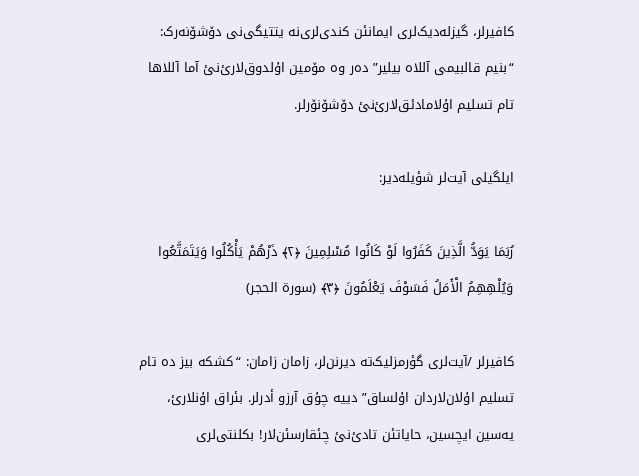کافیرلر، گیزلەدیک‌لری ایمانئن کندی‌لری‌نە یتتیگی‌نی دۆشۆنەرک: “بنیم قالبیمی آللاە بیلیر” دەر وە مۆمین اۇلدوق‌لارئ‌نئ آما آللاها تام تسلیم اۇلامادئق‌لارئ‌نئ دۆشۆنۆرلر.

ایلگیلی آیت‌لر شؤیلەدیر:

رُبَمَا يَوَدُّ الَّذِينَ كَفَرُوا لَوْ كَانُوا مُسْلِمِينَ ﴿۲﴾ ذَرْهُمْ يَأْكُلُوا وَيَتَمَتَّعُوا وَيُلْهِهِمُ الْأَمَلُ فَسَوْفَ يَعْلَمُونَ ﴿۳﴾ (سورة الحجر)

کافیرلر /آیت‌لری گؤرمزلیک‌تە دیرنن‌لر، زامان زامان: “کشکە بیز دە تام تسلیم اۇلان‌لاردان اۇلساق” دییە چۇق آرزو أدرلر. بئراق اۇنلارئ، یەسین ایچسین، حایاتئن تادئ‌نئ چئقارسئن‌لار! بکلنتی‌لری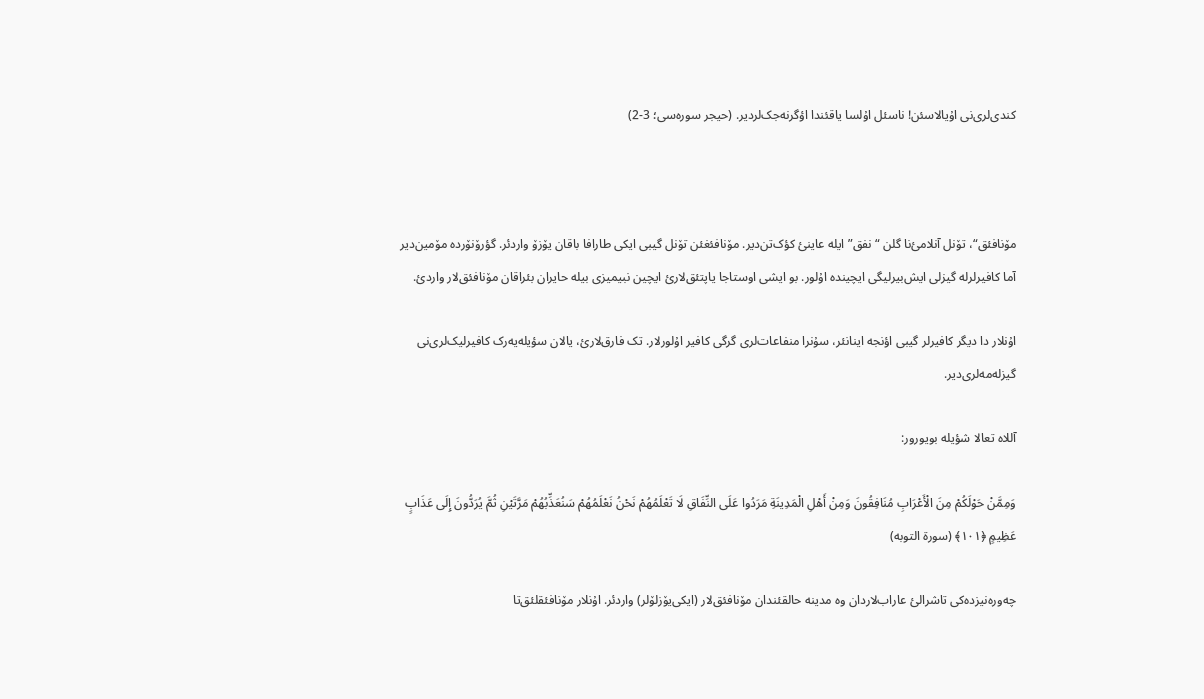کندی‌لری‌نی اۇیالاسئن! ناسئل اۇلسا یاقئندا اؤگرنەجک‌لردیر. (حیجر سورەسی؛ 3-2)



مۆنافئق“، تۆنل آنلامئ‌نا گلن “نفق” ایلە عاینئ کؤک‌تن‌دیر. مۆنافئغئن تۆنل گیبی ایکی طارافا باقان یۆزۆ واردئر. گؤرۆنۆردە مۆمین‌دیر آما کافیرلرلە گیزلی ایش‌بیرلیگی ایچیندە اۇلور. بو ایشی اوستاجا یاپتئق‌لارئ ایچین نبیمیزی بیلە حایران بئراقان مۆنافئق‌لار واردئ.

اۇنلار دا دیگر کافیرلر گیبی اؤنجە اینانئر، سۇنرا منفاعات‌لری گرگی کافیر اۇلورلار. تک فارق‌لارئ، یالان سؤیلەیەرک کافیرلیک‌لری‌نی گیزلەمەلری‌دیر.

آللاە تعالا شؤیلە بویورور:

وَمِمَّنْ حَوْلَكُمْ مِنَ الْأَعْرَابِ مُنَافِقُونَ وَمِنْ أَهْلِ الْمَدِينَةِ مَرَدُوا عَلَى النِّفَاقِ لَا تَعْلَمُهُمْ نَحْنُ نَعْلَمُهُمْ سَنُعَذِّبُهُمْ مَرَّتَيْنِ ثُمَّ يُرَدُّونَ إِلَى عَذَابٍ عَظِيمٍ ﴿۱۰۱﴾ (سورة التوبە)

چەورەنیزدەکی تاشرالئ عاراب‌لاردان وە مدینە حالقئندان مۆنافئق‌لار (ایکی‌یۆزلۆلر) واردئر. اۇنلار مۆنافئقلئق‌تا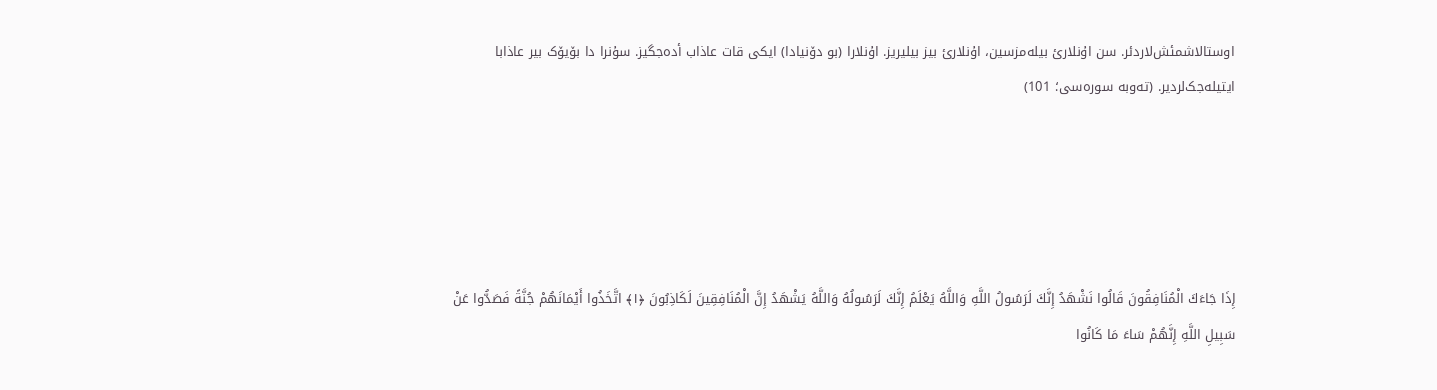اوستالاشمئش‌لاردئر. سن اۇنلارئ بیلەمزسین، اۇنلارئ بیز بیلیریز. اۇنلارا (بو دۆنیادا) ایکی قات عاذاب أدەجگیز. سۇنرا دا بۆیۆک بیر عاذابا ایتیلەجک‌لردیر. (تەوبە سورەسی؛ 101)





إِذَا جَاءَكَ الْمُنَافِقُونَ قَالُوا نَشْهَدُ إِنَّكَ لَرَسُولُ اللَّهِ وَاللَّهُ يَعْلَمُ إِنَّكَ لَرَسُولُهُ وَاللَّهُ يَشْهَدُ إِنَّ الْمُنَافِقِينَ لَكَاذِبُونَ ﴿۱﴾ اتَّخَذُوا أَيْمَانَهُمْ جُنَّةً فَصَدُّوا عَنْ سَبِيلِ اللَّهِ إِنَّهُمْ سَاءَ مَا كَانُوا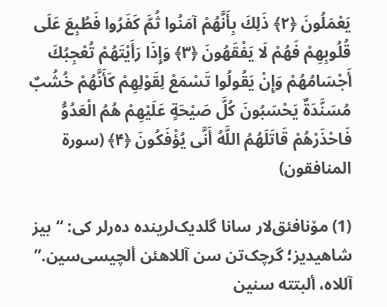يَعْمَلُونَ ﴿۲﴾ ذَلِكَ بِأَنَّهُمْ آمَنُوا ثُمَّ كَفَرُوا فَطُبِعَ عَلَى قُلُوبِهِمْ فَهُمْ لَا يَفْقَهُونَ ﴿۳﴾ وَإِذَا رَأَيْتَهُمْ تُعْجِبُكَ أَجْسَامُهُمْ وَإِنْ يَقُولُوا تَسْمَعْ لِقَوْلِهِمْ كَأَنَّهُمْ خُشُبٌ مُسَنَّدَةٌ يَحْسَبُونَ كُلَّ صَيْحَةٍ عَلَيْهِمْ هُمُ الْعَدُوُّ فَاحْذَرْهُمْ قَاتَلَهُمُ اللَّهُ أَنَّى يُؤْفَكُونَ ﴿۴﴾ (سورة المنافقون)

(1) مۆنافئق‌لار سانا گلدیک‌لریندە دەرلر کی: “بیز شاهیدیز؛ گرچک‌تن سن آللاهئن ألچیسی‌سین.” آللاە، ألبتتە سنین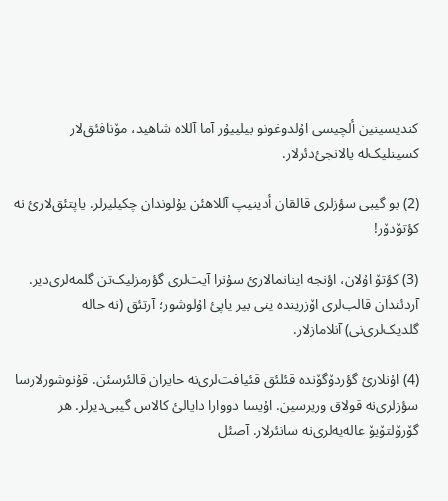کندیسینین ألچیسی اۇلدوغونو بیلییۇر آما آللاە شاهید، مۆنافئق‌لار کسینلیک‌لە یالانجئ‌دئرلار.

(2) بو گیبی سؤزلری قالقان أدینیپ آللاهئن یۇلوندان چکیلیرلر. یاپتئق‌لارئ نە کؤتۆدۆر!

(3) کؤتۆ اۇلان، اؤنجە اینانمالارئ سۇنرا آیت‌لری گؤرمزلیک‌تن گلمەلری‌دیر. آردئندان قالب‌لری اۆزریندە ینی بیر یاپئ اۇلوشور؛ آرتئق (نە حالە گلدیک‌لری‌نی) آنلامازلار.

(4) اۇنلارئ گؤردۆگۆندە قئلئق قئیافت‌لری‌نە حایران قالئرسئن. قۇنوشورلارسا سؤزلری‌نە قولاق وریرسین. اۇیسا دووارا دایالئ کالاس گیبی‌دیرلر. هر گۆرۆلتۆیۆ عالەیەلری‌نە سانئرلار. آصئل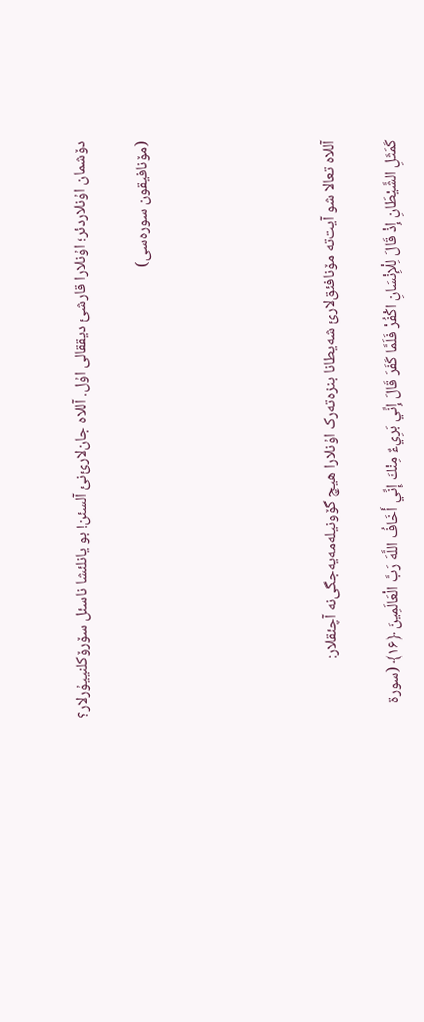دۆشمان اۇنلاردئر؛ اۇنلارا قارشئ دیققالی اۇل. آللاە جان‌لارئ‌نئ آلسئن! بو یانلئشا ناسئل سۆرۆکلنییۇرلار؟

(مۆنافیقون سورەسی)





آللاە تعالا شو آیت‌تە مۆنافئق‌لارئ شەیطانا بنزەتەرک اۇنلارا هیچ گۆونیلەمەیەجگی‌نە آچئقلار:

كَمَثَلِ الشَّيْطَانِ إِذْ قَالَ لِلْإِنْسَانِ اكْفُرْ فَلَمَّا كَفَرَ قَالَ إِنِّي بَرِيءٌ مِنْكَ إِنِّي أَخَافُ اللَّهَ رَبَّ الْعَالَمِينَ ﴿۱۶﴾ (سورة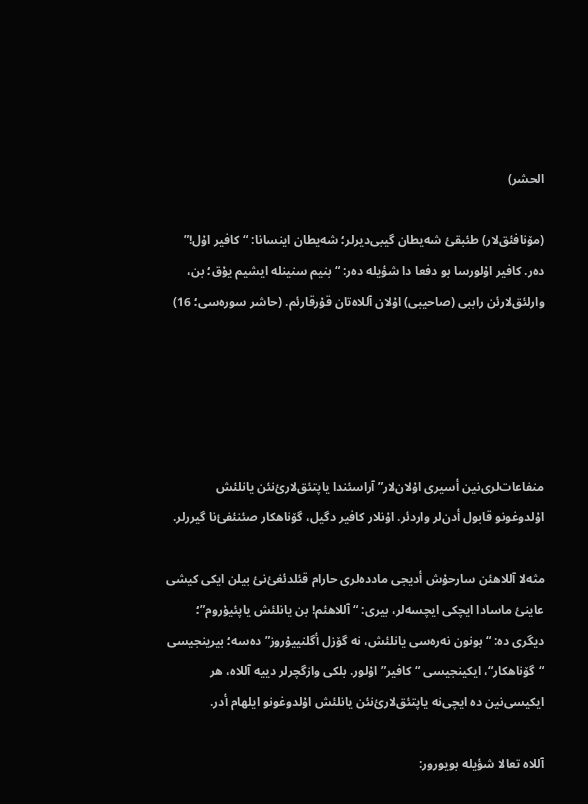الحشر)

(مۆنافئق‌لار) طئبقئ شەیطان گیبی‌دیرلر؛ شەیطان اینسانا: “کافیر اۇل!” دەر. کافیر اۇلورسا بو دفعا دا شؤیلە دەر: “بنیم سنینلە ایشیم یۇق؛ بن، وارلئق‌لارئن راببی (صاحیبی) اۇلان آللاەتان قۇرقارئم. (حاشر سورەسی؛ 16)





منفاعات‌لری‌نین أسیری اۇلان‌لار” آراسئندا یاپتئق‌لارئ‌نئن یانلئش اۇلدوغونو قابول أدن‌لر واردئر. اۇنلار کافیر دگیل، گۆناهکار صئنئفئ‌نا گیررلر.

مثەلا آللاهئن سارحۇش أدیجی ماددەلری حارام قئلدئغئ‌نئ بیلن ایکی کیشی عاینئ ماسادا ایچکی ایچسەلر، بیری: “آللاهئم! بن یانلئش یاپئیۇروم”؛ دیگری دە: “بونون نەرەسی یانلئش، نە گۆزل أگلنییۇروز” دەسە؛ بیرینجیسی “گۆناهکار“، ایکینجیسی “کافیر” اۇلور. بلکی وازگچرلر دییە آللاە، هر ایکیسی‌نین دە ایچی‌نە یاپتئق‌لارئ‌نئن یانلئش اۇلدوغونو ایلهام أدر.

آللاە تعالا شؤیلە بویورور: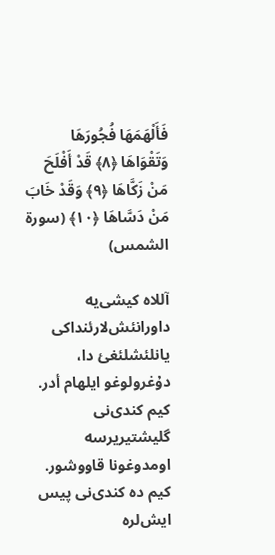فَأَلْهَمَهَا فُجُورَهَا وَتَقْوَاهَا ﴿۸﴾ قَدْ أَفْلَحَ مَنْ زَكَّاهَا ﴿۹﴾ وَقَدْ خَابَ مَنْ دَسَّاهَا ﴿۱۰﴾ (سورة الشمس)

آللاە کیشی‌یە داورانئش‌لارئنداکی یانلئشلئغئ دا، دۇغرولوغو ایلهام أدر. کیم کندی‌نی گلیشتیریرسە اومدوغونا قاووشور. کیم دە کندی‌نی پیس ایش‌لرە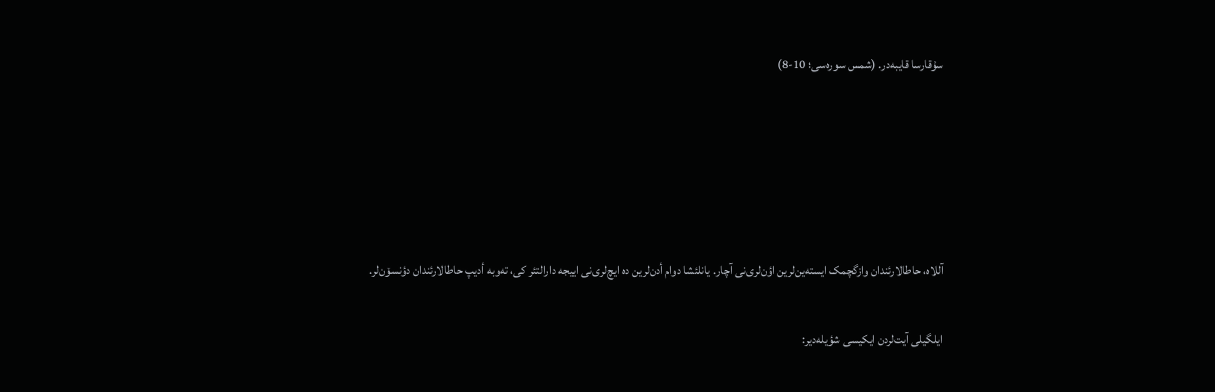سۇقارسا قایبەدر. (شمس سورەسی؛ 10-8)





آللاە، حاطالارئندان وازگچمک ایستەین‌لرین اؤن‌لری‌نی آچار. یانلئشا دوام أدن‌لرین دە ایچ‌لری‌نی اییجە دارالتئر کی، تەوبە أدیپ حاطالارئندان دؤنسۆن‌لر.

ایلگیلی آیت‌لردن ایکیسی شؤیلەدیر: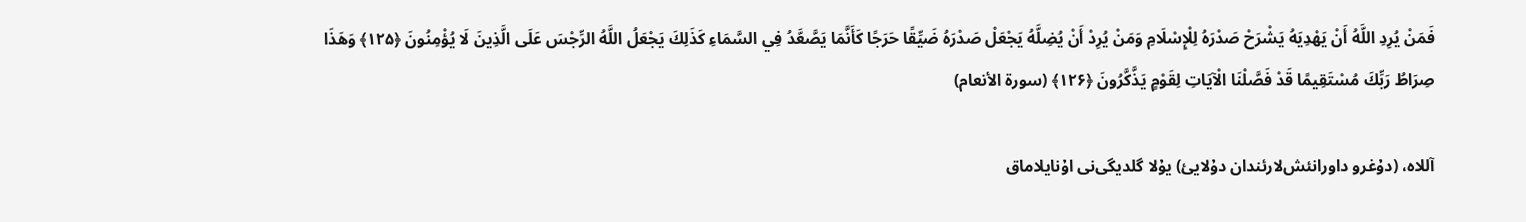فَمَنْ يُرِدِ اللَّهُ أَنْ يَهْدِيَهُ يَشْرَحْ صَدْرَهُ لِلْإِسْلَامِ وَمَنْ يُرِدْ أَنْ يُضِلَّهُ يَجْعَلْ صَدْرَهُ ضَيِّقًا حَرَجًا كَأَنَّمَا يَصَّعَّدُ فِي السَّمَاءِ كَذَلِكَ يَجْعَلُ اللَّهُ الرِّجْسَ عَلَى الَّذِينَ لَا يُؤْمِنُونَ ﴿۱۲۵﴾ وَهَذَا صِرَاطُ رَبِّكَ مُسْتَقِيمًا قَدْ فَصَّلْنَا الْآيَاتِ لِقَوْمٍ يَذَّكَّرُونَ ﴿۱۲۶﴾ (سورة الأنعام)

آللاە، (دۇغرو داورانئش‌لارئندان دۇلایئ) یۇلا گلدیگی‌نی اۇنایلاماق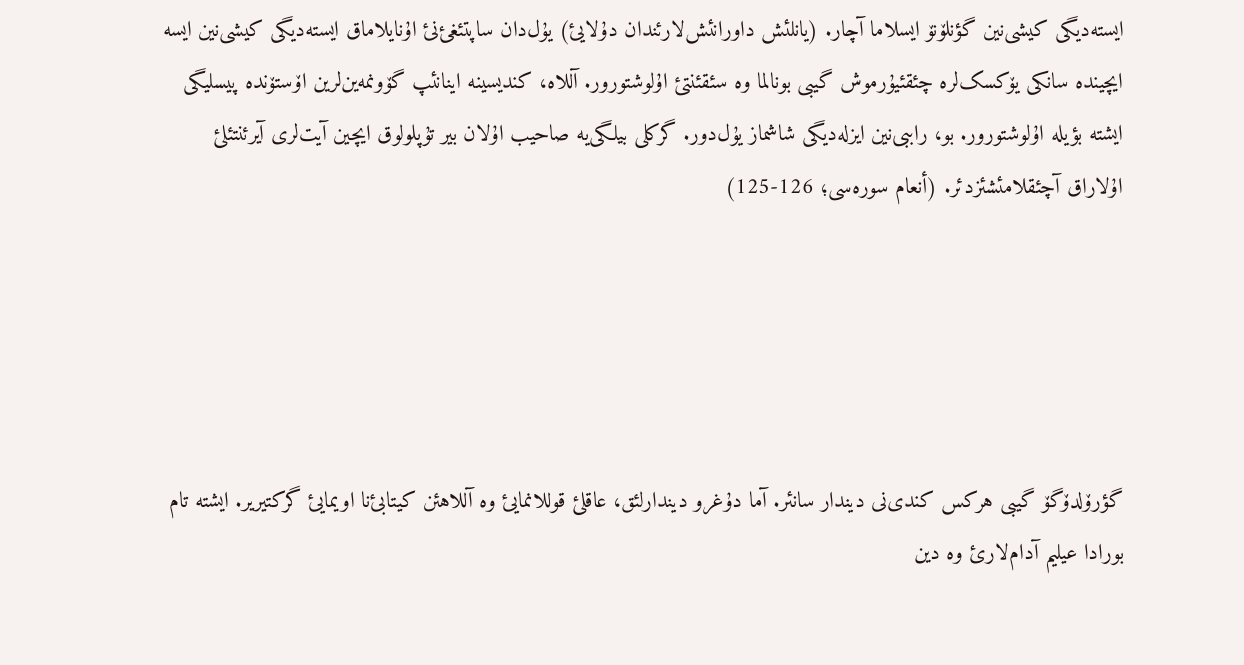ایستەدیگی کیشی‌نین گؤنلۆنۆ ایسلاما آچار. (یانلئش داورانئش‌لارئندان دۇلایئ) یۇل‌دان ساپتئغئ‌نئ اۇنایلاماق ایستەدیگی کیشی‌نین ایسە ایچیندە سانکی یۆکسک‌لرە چئقئیۇرموش گیبی بونالما وە سئقئنتئ اۇلوشتورور. آللاە، کندیسینە اینانئپ گۆونمەین‌لرین اۆستۆندە پیسلیگی ایشتە بؤیلە اۇلوشتورور. بو، راببی‌نین ایزلەدیگی شاشماز یۇل‌دور. گرکلی بیلگی‌یە صاحیب اۇلان بیر تۇپلولوق ایچین آیت‌لری آیرئنتئلئ اۇلاراق آچئقلامئشئزدئر. (أنعام سورەسی؛ 126-125)





گؤرۆلدۆگۆ گیبی هرکس کندی‌نی دیندار سانئر. آما دۇغرو دیندارلئق، عاقلئ قوللانمایئ وە آللاهئن کیتابئ‌نا اویمایئ گرکتیریر. ایشتە تام بورادا عیلیم آدام‌لارئ وە دین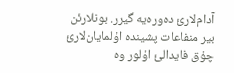آدام‌لارئ دەورەیە گیرر. بونلارئن بیر منفاعات پشیندە اۇلمایان‌لارئ چۇق فایدالئ اۇلور وە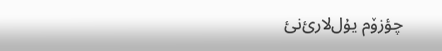چؤزۆم یۇل‌لارئ‌نئ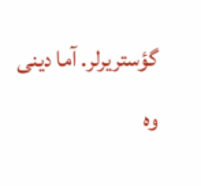گؤستریرلر. آما دینی وە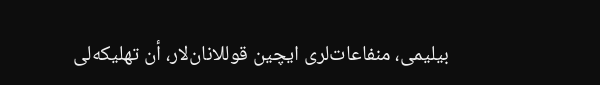بیلیمی، منفاعات‌لری ایچین قوللانان‌لار، أن تهلیکەلی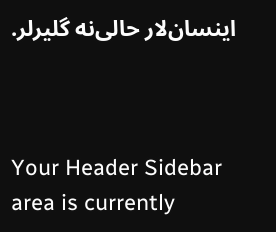اینسان‌لار حالی‌نە گلیرلر.



Your Header Sidebar area is currently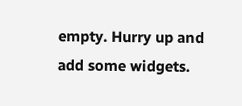empty. Hurry up and add some widgets.